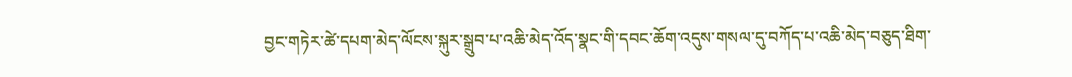བྱང་གཏེར་ཚེ་དཔག་མེད་ལོངས་སྐུར་སྒྲུབ་པ་འཆི་མེད་འོད་སྣང་གི་དབང་ཆོག་འདུས་གསལ་དུ་བཀོད་པ་འཆི་མེད་བཅུད་ཐིག་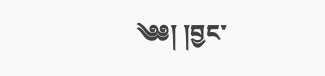༄༅། །བྱང་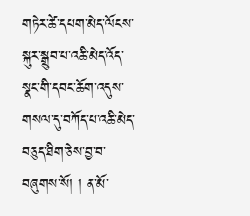གཏེར་ཚེ་དཔག་མེད་ལོངས་སྐུར་སྒྲུབ་པ་འཆི་མེད་འོད་སྣང་གི་དབང་ཆོག་འདུས་གསལ་དུ་བཀོད་པ་འཆི་མེད་བཅུད་ཐིག་ཅེས་བྱ་བ་བཞུགས་སོ། ། ན་མོ་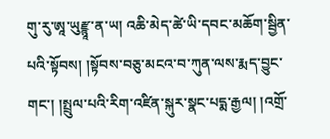གུ་རུ་ཨཱ་ཡུརྫྙཱ་ན་ཡ། འཆི་མེད་ཚེ་ཡི་དབང་མཆོག་སྦྱིན་པའི་སྟོབས། །སྟོབས་བཅུ་མངའ་བ་ཀུན་ལས་རྨད་བྱུང་གང་། །སྤྲུལ་པའི་རིག་འཛིན་སྐུར་སྣང་པདྨ་རྒྱལ། །འགྲོ་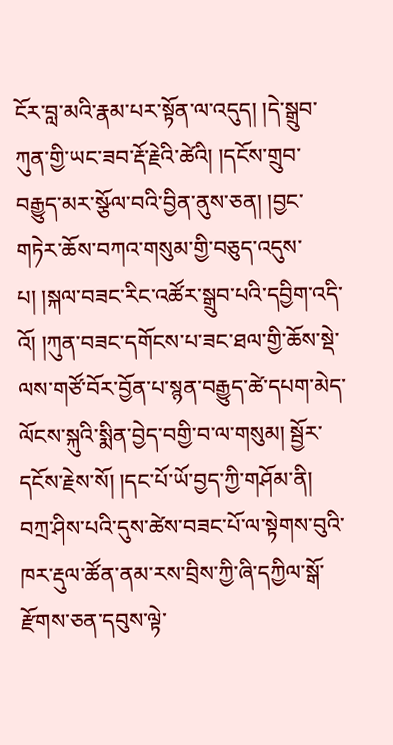ངོར་བླ་མའི་རྣམ་པར་སྟོན་ལ་འདུད། །དེ་སྒྲུབ་ཀུན་གྱི་ཡང་ཟབ་རྡོ་རྗེའི་ཚེའི། །དངོས་གྲུབ་བརྒྱུད་མར་སྩོལ་བའི་བྱིན་ནུས་ཅན། །བྱང་གཏེར་ཆོས་བཀའ་གསུམ་གྱི་བཅུད་འདུས་པ། །སྐལ་བཟང་རིང་འཚོར་སྒྲུབ་པའི་དབྱིག་འདི་འོ། །ཀུན་བཟང་དགོངས་པ་ཟང་ཐལ་གྱི་ཆོས་སྡེ་ལས་གཙོ་བོར་བྱོན་པ་སྙན་བརྒྱུད་ཚེ་དཔག་མེད་ལོངས་སྐུའི་སྨིན་བྱེད་བགྱི་བ་ལ་གསུམ། སྦྱོར་དངོས་རྗེས་སོ། །དང་པོ་ཡོ་བྱད་ཀྱི་གཤོམ་ནི། བཀྲ་ཤིས་པའི་དུས་ཚེས་བཟང་པོ་ལ་སྟེགས་བུའི་ཁར་རྡུལ་ཚོན་ནམ་རས་བྲིས་ཀྱི་ཞི་དཀྱིལ་སྒོ་རྫོགས་ཅན་དབུས་ལྟེ་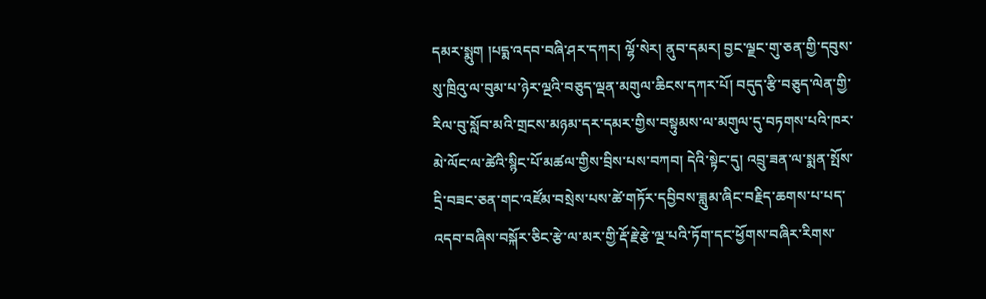དམར་སྨུག །པདྨ་འདབ་བཞི་ཤར་དཀར། ལྷོ་སེར། ནུབ་དམར། བྱང་ལྗང་གུ་ཅན་གྱི་དབུས་སུ་ཁྲིའུ་ལ་བུམ་པ་ཉེར་ལྔའི་བཅུད་ལྡན་མགུལ་ཆིངས་དཀར་པོ། བདུད་རྩི་བཅུད་ལེན་གྱི་རིལ་བུ་སློབ་མའི་གྲངས་མཉམ་དར་དམར་གྱིས་བསྟུམས་ལ་མགུལ་དུ་བཏགས་པའི་ཁར་མེ་ལོང་ལ་ཚེའི་སྙིང་པོ་མཚལ་གྱིས་བྲིས་པས་བཀབ། དེའི་སྟེང་དུ། འབྲུ་ཟན་ལ་སྨན་སྤོས་དྲི་བཟང་ཅན་གང་འཛོམ་བསྲེས་པས་ཚེ་གཏོར་དབྱིབས་ཟླུམ་ཞིང་བརྗིད་ཆགས་པ་པད་འདབ་བཞིས་བསྐོར་ཅིང་རྩེ་ལ་མར་གྱི་རྡོ་རྗེ་རྩེ་ལྔ་པའི་ཏོག་དང་ཕྱོགས་བཞིར་རིགས་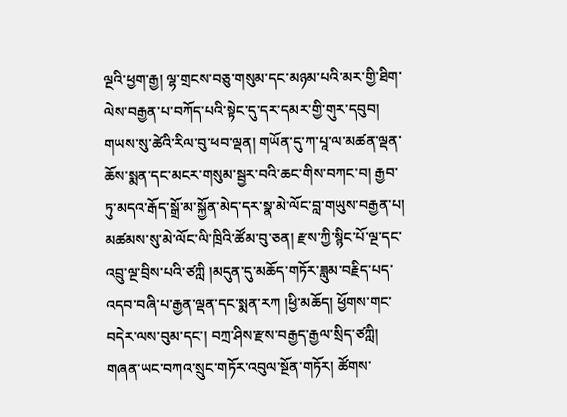ལྔའི་ཕྱག་རྒྱ། ལྷ་གྲངས་བཅུ་གསུམ་དང་མཉམ་པའི་མར་གྱི་ཐིག་ལེས་བརྒྱན་པ་བཀོད་པའི་སྟེང་དུ་དར་དམར་གྱི་གུར་དབུབ། གཡས་སུ་ཚེའི་རིལ་བུ་ཕབ་ལྡན། གཡོན་དུ་ཀ་པཱ་ལ་མཚན་ལྡན་ཆོས་སྨན་དང་མངར་གསུམ་སྦྱར་བའི་ཆང་གིས་བཀང་བ། རྒྱབ་ཏུ་མདའ་རྒོད་སྒྲོ་མ་སྐྱོན་མེད་དར་སྣ་མེ་ལོང་བླ་གཡུས་བརྒྱན་པ། མཚམས་སུ་མེ་ལོང་ལི་ཁྲིའི་ཚོམ་བུ་ཅན། རྫས་ཀྱི་སྙིང་པོ་ལྔ་དང་འབྲུ་ལྔ་བྲིས་པའི་ཙཀླི །མདུན་དུ་མཆོད་གཏོར་ཟླུམ་བརྗིད་པད་འདབ་བཞི་པ་རྒྱན་ལྡན་དང་སྨན་རཀ །ཕྱི་མཆོད། ཕྱོགས་གང་བདེར་ལས་བུམ་དང་། བཀྲ་ཤིས་རྫས་བརྒྱད་རྒྱལ་སྲིད་ཙཀླི། གཞན་ཡང་བཀའ་སྲུང་གཏོར་འབུལ་སྔོན་གཏོར། ཚོགས་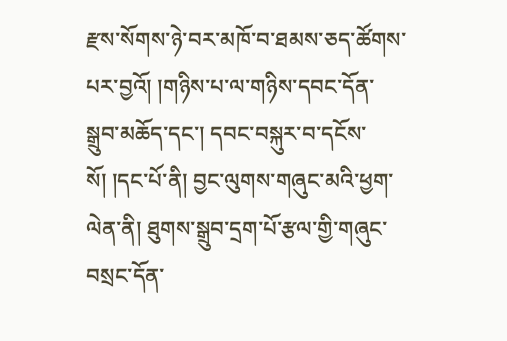རྫས་སོགས་ཉེ་བར་མཁོ་བ་ཐམས་ཅད་ཚོགས་པར་བྱའོ། །གཉིས་པ་ལ་གཉིས་དབང་དོན་སྒྲུབ་མཆོད་དང་། དབང་བསྐུར་བ་དངོས་སོ། །དང་པོ་ནི། བྱང་ལུགས་གཞུང་མའི་ཕྱག་ལེན་ནི། ཐུགས་སྒྲུབ་དྲག་པོ་རྩལ་གྱི་གཞུང་བསྲང་དོན་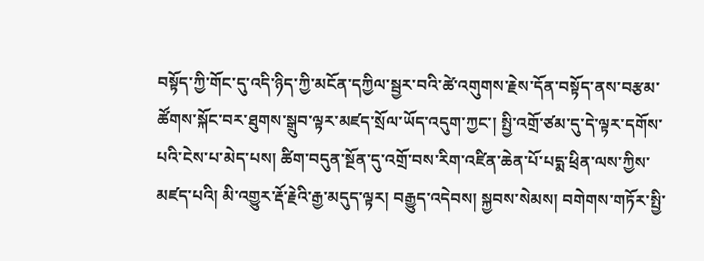བསྟོད་ཀྱི་གོང་དུ་འདི་ཉིད་ཀྱི་མངོན་དཀྱིལ་སྦྱར་བའི་ཚེ་འགུགས་རྗེས་དོན་བསྟོད་ནས་བརྩམ་ཚོགས་སྐོང་བར་ཐུགས་སྒྲུབ་ལྟར་མཛད་སྲོལ་ཡོད་འདུག་ཀྱང་། སྤྱི་འགྲོ་ཙམ་དུ་དེ་ལྟར་དགོས་པའི་ངེས་པ་མེད་པས། ཚིག་བདུན་སྔོན་དུ་འགྲོ་བས་རིག་འཛིན་ཆེན་པོ་པདྨ་ཕྲིན་ལས་ཀྱིས་མཛད་པའི། མི་འགྱུར་རྡོ་རྗེའི་རྒྱ་མདུད་ལྟར། བརྒྱུད་འདེབས། སྐྱབས་སེམས། བགེགས་གཏོར་སྤྱི་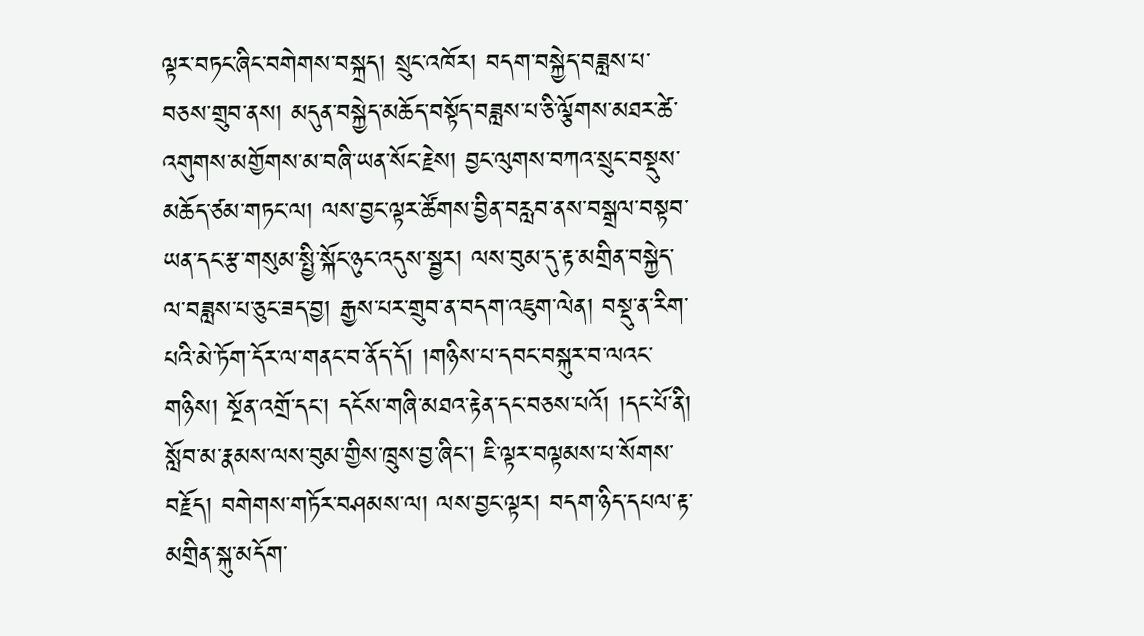ལྟར་བཏང་ཞིང་བགེགས་བསྐྲད། སྲུང་འཁོར། བདག་བསྐྱེད་བཟླས་པ་བཅས་གྲུབ་ནས། མདུན་བསྐྱེད་མཆོད་བསྟོད་བཟླས་པ་ཅི་ལྕོགས་མཐར་ཚེ་འགུགས་མགྱོགས་མ་བཞི་ཡན་སོང་རྗེས། བྱང་ལུགས་བཀའ་སྲུང་བསྡུས་མཆོད་ཙམ་གཏང་ལ། ལས་བྱང་ལྟར་ཚོགས་བྱིན་བརླབ་ནས་བསྒྲལ་བསྟབ་ཡན་དང་རྩ་གསུམ་སྤྱི་སྐོང་ཉུང་འདུས་སྦྱར། ལས་བུམ་དུ་རྟ་མགྲིན་བསྐྱེད་ལ་བཟླས་པ་ཅུང་ཟད་བྱ། རྒྱས་པར་གྲུབ་ན་བདག་འཇུག་ལེན། བསྡུ་ན་རིག་པའི་མེ་ཏོག་དོར་ལ་གནང་བ་ནོད་དོ། །གཉིས་པ་དབང་བསྐུར་བ་ལའང་གཉིས། སྔོན་འགྲོ་དང་། དངོས་གཞི་མཐའ་རྟེན་དང་བཅས་པའོ། །དང་པོ་ནི། སློབ་མ་རྣམས་ལས་བུམ་གྱིས་ཁྲུས་བྱ་ཞིང། ཇི་ལྟར་བལྟམས་པ་སོགས་བརྗོད། བགེགས་གཏོར་བཤམས་ལ། ལས་བྱང་ལྟར། བདག་ཉིད་དཔལ་རྟ་མགྲིན་སྐུ་མདོག་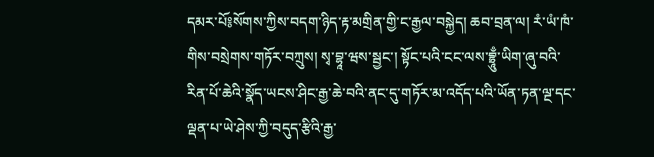དམར་པོ༔སོགས་ཀྱིས་བདག་ཉིད་རྟ་མགྲིན་གྱི་ང་རྒྱལ་བསྐྱེད། ཆབ་བྲན་ལ། རཾ་ཡཾ་ཁཾ་གིས་བསྲེགས་གཏོར་བཀྲུས། སྭ་བྷཱ་ཝས་སྦྱང་། སྟོང་པའི་ངང་ལས་བྷྲཱུྃ་ཡིག་ཞུ་བའི་རིན་པོ་ཆེའི་སྣོད་ཡངས་ཤིང་རྒྱ་ཆེ་བའི་ནང་དུ་གཏོར་མ་འདོད་པའི་ཡོན་ཏན་ལྔ་དང་ལྡན་པ་ཡེ་ཤེས་ཀྱི་བདུད་རྩིའི་རྒྱ་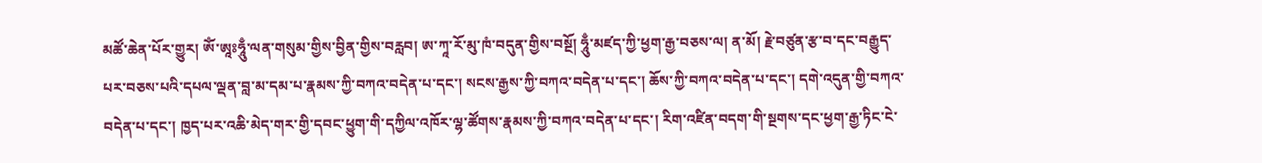མཚོ་ཆེན་པོར་གྱུར། ཨོཾ་ཨཱཿཧཱུྃ་ལན་གསུམ་གྱིས་བྱིན་གྱིས་བརླབ། ཨ་ཀཱ་རོ་མུ་ཁཾ་བདུན་གྱིས་བསྔོ། ཧཱུྃ་མཛད་ཀྱི་ཕྱག་རྒྱ་བཅས་ལ། ན་མོ། རྗེ་བཙུན་རྩ་བ་དང་བརྒྱུད་པར་བཅས་པའི་དཔལ་ལྡན་བླ་མ་དམ་པ་རྣམས་ཀྱི་བཀའ་བདེན་པ་དང་། སངས་རྒྱས་ཀྱི་བཀའ་བདེན་པ་དང་། ཆོས་ཀྱི་བཀའ་བདེན་པ་དང་། དགེ་འདུན་གྱི་བཀའ་བདེན་པ་དང་། ཁྱད་པར་འཆི་མེད་གར་གྱི་དབང་ཕྱུག་གི་དཀྱིལ་འཁོར་ལྷ་ཚོགས་རྣམས་ཀྱི་བཀའ་བདེན་པ་དང་། རིག་འཛིན་བདག་གི་སྔགས་དང་ཕྱག་རྒྱ་ཏིང་ངེ་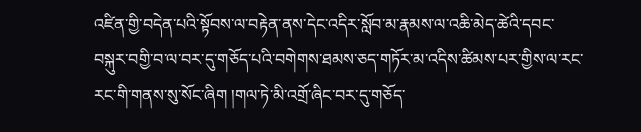འཛིན་གྱི་བདེན་པའི་སྟོབས་ལ་བརྟེན་ནས་དེང་འདིར་སློབ་མ་རྣམས་ལ་འཆི་མེད་ཚེའི་དབང་བསྐུར་བགྱི་བ་ལ་བར་དུ་གཅོད་པའི་བགེགས་ཐམས་ཅད་གཏོར་མ་འདིས་ཚིམས་པར་གྱིས་ལ་རང་རང་གི་གནས་སུ་སོང་ཞིག །གལ་ཏེ་མི་འགྲོ་ཞིང་བར་དུ་གཅོད་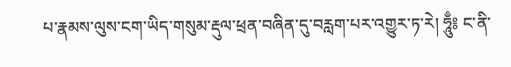པ་རྣམས་ལུས་ངག་ཡིད་གསུམ་རྡུལ་ཕྲན་བཞིན་དུ་བརླག་པར་འགྱུར་ཏ་རེ། ཧཱུྃ༔ ང་ནི་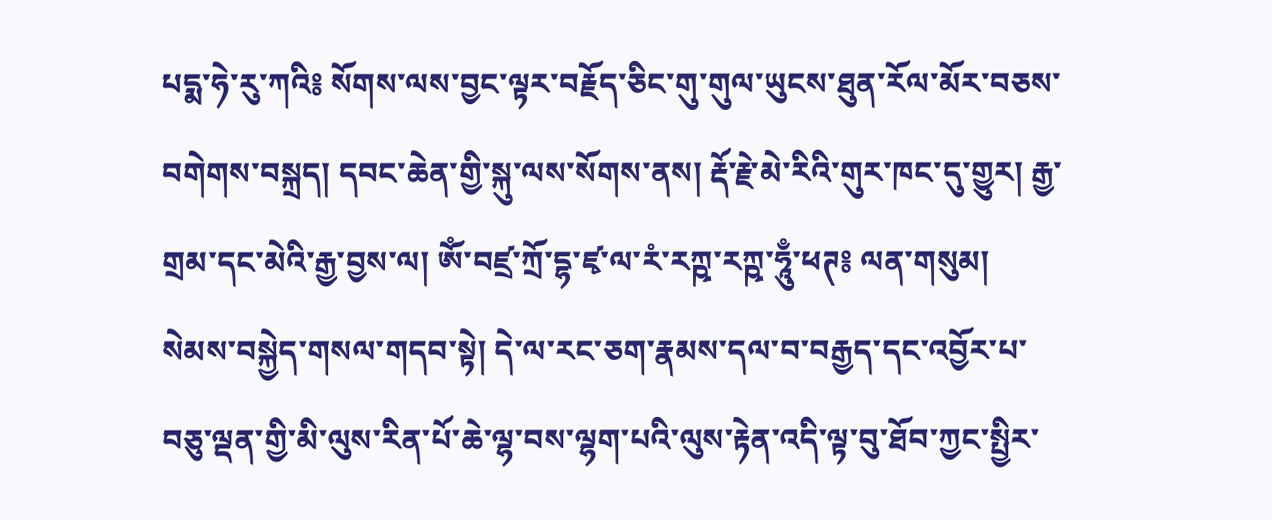པདྨ་ཧེ་རུ་ཀའི༔ སོགས་ལས་བྱང་ལྟར་བརྗོད་ཅིང་གུ་གུལ་ཡུངས་ཐུན་རོལ་མོར་བཅས་བགེགས་བསྐྲད། དབང་ཆེན་གྱི་སྐུ་ལས་སོགས་ནས། རྡོ་རྗེ་མེ་རིའི་གུར་ཁང་དུ་གྱུར། རྒྱ་གྲམ་དང་མེའི་རྒྱ་བྱས་ལ། ཨོཾ་བཛྲ་ཀྲོ་དྷ་ཛྭ་ལ་རཾ་རཀྵ་རཀྵ་ཧཱུྃ་ཕཊ༔ ལན་གསུམ། སེམས་བསྐྱེད་གསལ་གདབ་སྟེ། དེ་ལ་རང་ཅག་རྣམས་དལ་བ་བརྒྱད་དང་འབྱོར་པ་བཅུ་ལྡན་གྱི་མི་ལུས་རིན་པོ་ཆེ་ལྷ་བས་ལྷག་པའི་ལུས་རྟེན་འདི་ལྟ་བུ་ཐོབ་ཀྱང་སྤྱིར་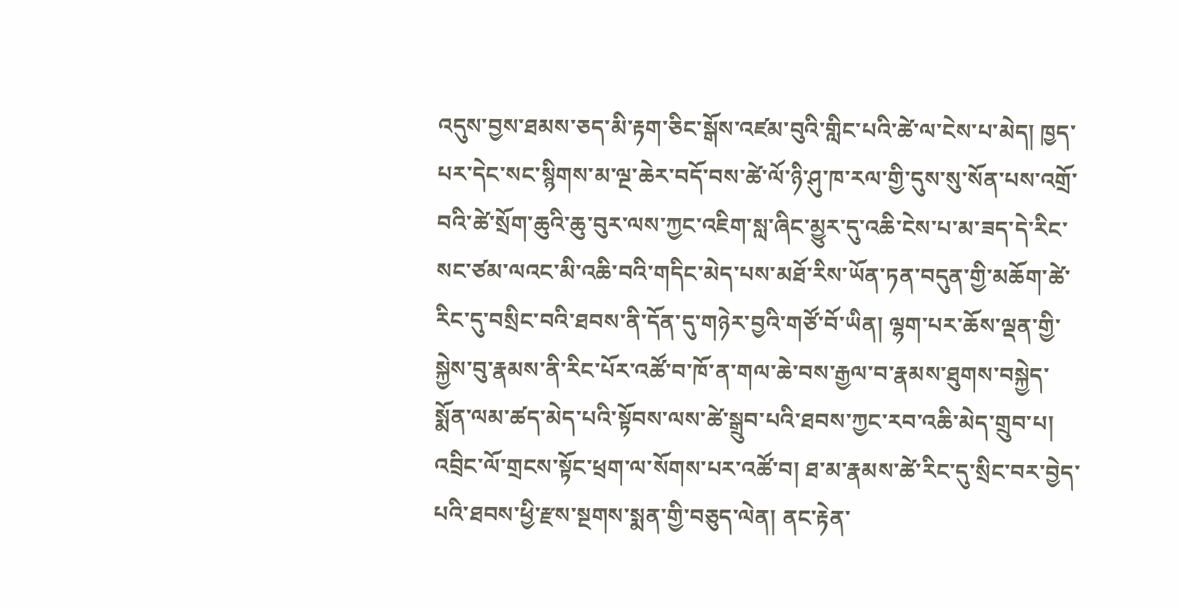འདུས་བྱས་ཐམས་ཅད་མི་རྟག་ཅིང་སྒོས་འཛམ་བུའི་གླིང་པའི་ཚེ་ལ་ངེས་པ་མེད། ཁྱད་པར་དེང་སང་སྙིགས་མ་ལྔ་ཆེར་བདོ་བས་ཚེ་ལོ་ཉི་ཤུ་ཁ་རལ་གྱི་དུས་སུ་སོན་པས་འགྲོ་བའི་ཚེ་སྲོག་ཆུའི་ཆུ་བུར་ལས་ཀྱང་འཇིག་སླ་ཞིང་མྱུར་དུ་འཆི་ངེས་པ་མ་ཟད་དེ་རིང་སང་ཙམ་ལའང་མི་འཆི་བའི་གདིང་མེད་པས་མཐོ་རིས་ཡོན་ཏན་བདུན་གྱི་མཆོག་ཚེ་རིང་དུ་བསྲིང་བའི་ཐབས་ནི་དོན་དུ་གཉེར་བྱའི་གཙོ་བོ་ཡིན། ལྷག་པར་ཆོས་ལྡན་གྱི་སྐྱེས་བུ་རྣམས་ནི་རིང་པོར་འཚོ་བ་ཁོ་ན་གལ་ཆེ་བས་རྒྱལ་བ་རྣམས་ཐུགས་བསྐྱེད་སྨོན་ལམ་ཚད་མེད་པའི་སྟོབས་ལས་ཚེ་སྒྲུབ་པའི་ཐབས་ཀྱང་རབ་འཆི་མེད་གྲུབ་པ། འབྲིང་ལོ་གྲངས་སྟོང་ཕྲག་ལ་སོགས་པར་འཚོ་བ། ཐ་མ་རྣམས་ཚེ་རིང་དུ་སྲིང་བར་བྱེད་པའི་ཐབས་ཕྱི་རྫས་སྔགས་སྨན་གྱི་བཅུད་ལེན། ནང་རྟེན་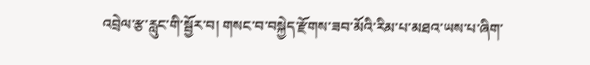འབྲེལ་རྩ་རླུང་གི་སྦྱོར་བ། གསང་བ་བསྐྱེད་རྫོགས་ཟབ་མོའི་རིམ་པ་མཐའ་ཡས་པ་ཞིག་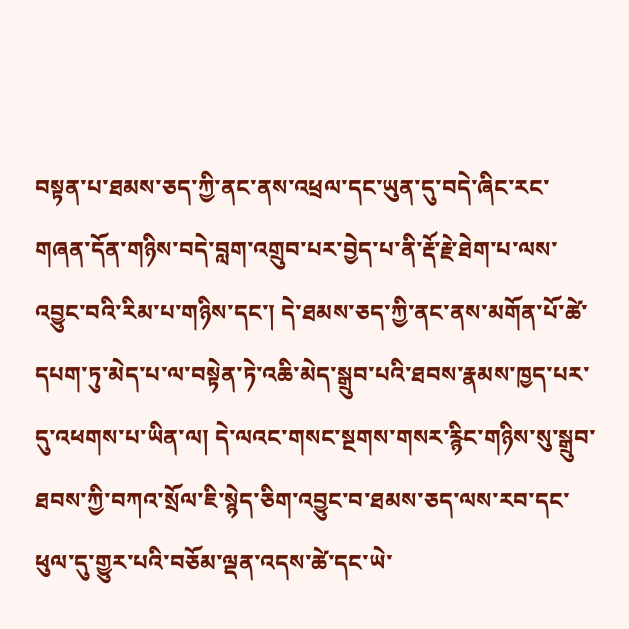བསྟན་པ་ཐམས་ཅད་ཀྱི་ནང་ནས་འཕྲལ་དང་ཡུན་དུ་བདེ་ཞིང་རང་གཞན་དོན་གཉིས་བདེ་བླག་འགྲུབ་པར་བྱེད་པ་ནི་རྡོ་རྗེ་ཐེག་པ་ལས་འབྱུང་བའི་རིམ་པ་གཉིས་དང་། དེ་ཐམས་ཅད་ཀྱི་ནང་ནས་མགོན་པོ་ཚེ་དཔག་ཏུ་མེད་པ་ལ་བསྟེན་ཏེ་འཆི་མེད་སྒྲུབ་པའི་ཐབས་རྣམས་ཁྱད་པར་དུ་འཕགས་པ་ཡིན་ལ། དེ་ལའང་གསང་སྔགས་གསར་རྙིང་གཉིས་སུ་སྒྲུབ་ཐབས་ཀྱི་བཀའ་སྲོལ་ཇི་སྙེད་ཅིག་འབྱུང་བ་ཐམས་ཅད་ལས་རབ་དང་ཕུལ་དུ་གྱུར་པའི་བཅོམ་ལྡན་འདས་ཚེ་དང་ཡེ་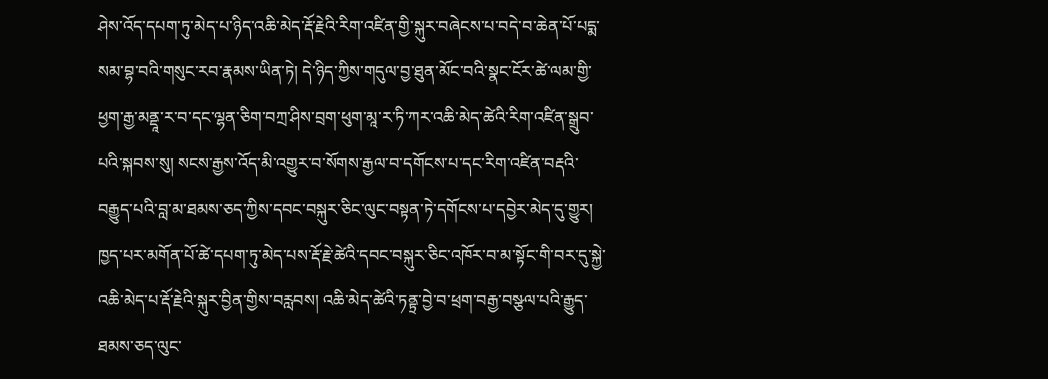ཤེས་འོད་དཔག་ཏུ་མེད་པ་ཉིད་འཆི་མེད་རྡོ་རྗེའི་རིག་འཛིན་གྱི་སྐུར་བཞེངས་པ་བདེ་བ་ཆེན་པོ་པདྨ་སམ་བྷ་བའི་གསུང་རབ་རྣམས་ཡིན་ཏེ། དེ་ཉིད་ཀྱིས་གདུལ་བྱ་ཐུན་མོང་བའི་སྣང་ངོར་ཚེ་ལམ་གྱི་ཕྱག་རྒྱ་མནྡཱ་ར་བ་དང་ལྷན་ཅིག་བཀྲ་ཤིས་བྲག་ཕུག་མཱ་ར་ཏི་ཀར་འཆི་མེད་ཚེའི་རིག་འཛིན་སྒྲུབ་པའི་སྐབས་སུ། སངས་རྒྱས་འོད་མི་འགྱུར་བ་སོགས་རྒྱལ་བ་དགོངས་པ་དང་རིག་འཛིན་བརྡའི་བརྒྱུད་པའི་བླ་མ་ཐམས་ཅད་ཀྱིས་དབང་བསྐུར་ཅིང་ལུང་བསྟན་ཏེ་དགོངས་པ་དབྱེར་མེད་དུ་གྱུར། ཁྱད་པར་མགོན་པོ་ཚེ་དཔག་ཏུ་མེད་པས་རྡོ་རྗེ་ཚེའི་དབང་བསྐུར་ཅིང་འཁོར་བ་མ་སྟོང་གི་བར་དུ་སྐྱེ་འཆི་མེད་པ་རྡོ་རྗེའི་སྐུར་བྱིན་གྱིས་བརླབས། འཆི་མེད་ཚེའི་ཏནྟྲ་བྱེ་བ་ཕྲག་བརྒྱ་བསྩལ་པའི་རྒྱུད་ཐམས་ཅད་ལུང་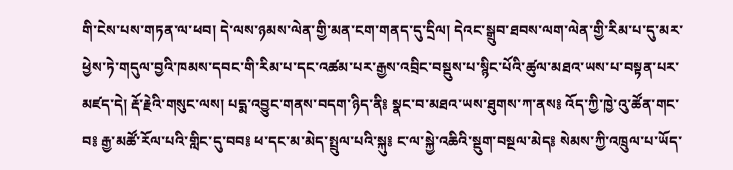གི་ངེས་པས་གཏན་ལ་ཕབ། དེ་ལས་ཉམས་ལེན་གྱི་མན་ངག་གནད་དུ་དྲིལ། དེའང་སྒྲུབ་ཐབས་ལག་ལེན་གྱི་རིམ་པ་དུ་མར་ཕྱེས་ཏེ་གདུལ་བྱའི་ཁམས་དབང་གི་རིམ་པ་དང་འཚམ་པར་རྒྱས་འབྲིང་བསྡུས་པ་སྙིང་པོའི་ཚུལ་མཐའ་ཡས་པ་བསྟན་པར་མཛད་དེ། རྡོ་རྗེའི་གསུང་ལས། པདྨ་འབྱུང་གནས་བདག་ཉིད་ནི༔ སྣང་བ་མཐའ་ཡས་ཐུགས་ཀ་ནས༔ འོད་ཀྱི་ཁྱེ་འུ་ཚོན་གང་བ༔ རྒྱ་མཚོ་རོལ་པའི་གླིང་དུ་བབ༔ ཕ་དང་མ་མེད་སྤྲུལ་པའི་སྐུ༔ ང་ལ་སྐྱེ་འཆིའི་སྡུག་བསྔལ་མེད༔ སེམས་ཀྱི་འཁྲུལ་པ་ཡོད་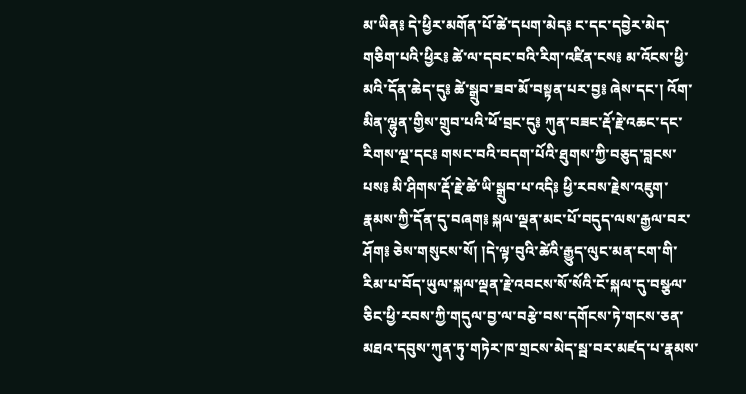མ་ཡིན༔ དེ་ཕྱིར་མགོན་པོ་ཚེ་དཔག་མེད༔ ང་དང་དབྱེར་མེད་གཅིག་པའི་ཕྱིར༔ ཚེ་ལ་དབང་བའི་རིག་འཛིན་ངས༔ མ་འོངས་ཕྱི་མའི་དོན་ཆེད་དུ༔ ཚེ་སྒྲུབ་ཟབ་མོ་བསྟན་པར་བྱ༔ ཞེས་དང་། འོག་མིན་ལྷུན་གྱིས་གྲུབ་པའི་ཕོ་བྲང་དུ༔ ཀུན་བཟང་རྡོ་རྗེ་འཆང་དང་རིགས་ལྔ་དང༔ གསང་བའི་བདག་པོའི་ཐུགས་ཀྱི་བཅུད་བླངས་པས༔ མི་ཤིགས་རྡོ་རྗེ་ཚེ་ཡི་སྒྲུབ་པ་འདི༔ ཕྱི་རབས་རྗེས་འཇུག་རྣམས་ཀྱི་དོན་དུ་བཞག༔ སྐལ་ལྡན་མང་པོ་བདུད་ལས་རྒྱལ་བར་ཤོག༔ ཅེས་གསུངས་སོ། །དེ་ལྟ་བུའི་ཚེའི་རྒྱུད་ལུང་མན་ངག་གི་རིམ་པ་བོད་ཡུལ་སྐལ་ལྡན་རྗེ་འབངས་སོ་སོའི་ངོ་སྐལ་དུ་བསྩལ་ཅིང་ཕྱི་རབས་ཀྱི་གདུལ་བྱ་ལ་བརྩེ་བས་དགོངས་ཏེ་གངས་ཅན་མཐའ་དབུས་ཀུན་ཏུ་གཏེར་ཁ་གྲངས་མེད་སྦ་བར་མཛད་པ་རྣམས་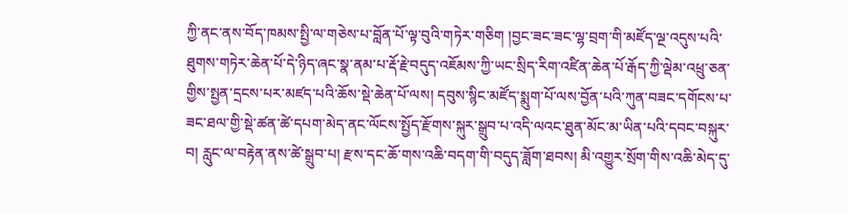ཀྱི་ནང་ནས་བོད་ཁམས་སྤྱི་ལ་གཅེས་པ་བློན་པོ་ལྟ་བུའི་གཏེར་གཅིག །བྱང་ཟང་ཟང་ལྷ་བྲག་གི་མཛོད་ལྔ་འདུས་པའི་ཐུགས་གཏེར་ཆེན་པོ་དེ་ཉིད་ཞང་སྣ་ནམ་པ་རྡོ་རྗེ་བདུད་འཇོམས་ཀྱི་ཡང་སྲིད་རིག་འཛིན་ཆེན་པོ་རྒོད་ཀྱི་ལྡེམ་འཕྲུ་ཅན་གྱིས་སྤྱན་དྲངས་པར་མཛད་པའི་ཆོས་སྡེ་ཆེན་པོ་ལས། དབུས་སྙིང་མཛོད་སྨུག་པོ་ལས་བྱོན་པའི་ཀུན་བཟང་དགོངས་པ་ཟང་ཐལ་གྱི་སྡེ་ཚན་ཚེ་དཔག་མེད་ནང་ལོངས་སྤྱོད་རྫོགས་སྐུར་སྒྲུབ་པ་འདི་ལའང་ཐུན་མོང་མ་ཡིན་པའི་དབང་བསྐུར་བ། རླུང་ལ་བརྟེན་ནས་ཚེ་སྒྲུབ་པ། རྫས་དང་ཆོ་གས་འཆི་བདག་གི་བདུད་ཟློག་ཐབས། མི་འགྱུར་སྲོག་གིས་འཆི་མེད་དུ་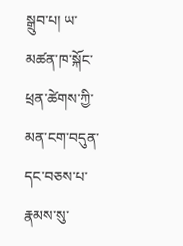སྒྲུབ་པ། ཡ་མཚན་ཁ་སྐོང་ཕྲན་ཚེགས་ཀྱི་མན་ངག་བདུན་དང་བཅས་པ་རྣམས་སུ་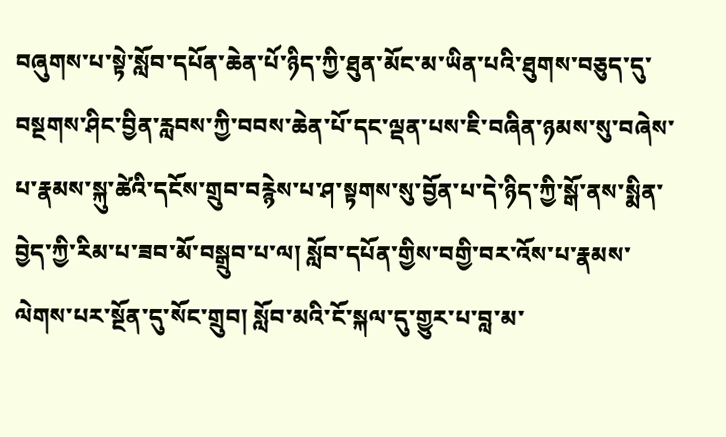བཞུགས་པ་སྟེ་སློབ་དཔོན་ཆེན་པོ་ཉིད་ཀྱི་ཐུན་མོང་མ་ཡིན་པའི་ཐུགས་བཅུད་དུ་བསྔགས་ཤིང་བྱིན་རླབས་ཀྱི་བབས་ཆེན་པོ་དང་ལྡན་པས་ཇི་བཞིན་ཉམས་སུ་བཞེས་པ་རྣམས་སྐུ་ཚེའི་དངོས་གྲུབ་བརྙེས་པ་ཤ་སྟགས་སུ་བྱོན་པ་དེ་ཉིད་ཀྱི་སྒོ་ནས་སྨིན་བྱེད་ཀྱི་རིམ་པ་ཟབ་མོ་བསྒྲུབ་པ་ལ། སློབ་དཔོན་གྱིས་བགྱི་བར་འོས་པ་རྣམས་ལེགས་པར་སྔོན་དུ་སོང་གྲུབ། སློབ་མའི་ངོ་སྐལ་དུ་གྱུར་པ་བླ་མ་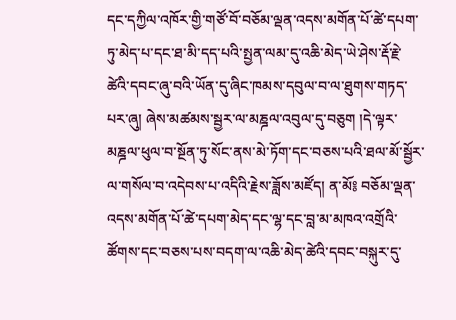དང་དཀྱིལ་འཁོར་གྱི་གཙོ་བོ་བཅོམ་ལྡན་འདས་མགོན་པོ་ཚེ་དཔག་ཏུ་མེད་པ་དང་ཐ་མི་དད་པའི་སྤྱན་ལམ་དུ་འཆི་མེད་ཡེ་ཤེས་རྡོ་རྗེ་ཚེའི་དབང་ཞུ་བའི་ཡོན་དུ་ཞིང་ཁམས་དབུལ་བ་ལ་ཐུགས་གཏད་པར་ཞུ། ཞེས་མཚམས་སྦྱར་ལ་མཎྜལ་འབུལ་དུ་བཅུག །དེ་ལྟར་མཎྜལ་ཕུལ་བ་སྔོན་ཏུ་སོང་ནས་མེ་ཏོག་དང་བཅས་པའི་ཐལ་མོ་སྦྱོར་ལ་གསོལ་བ་འདེབས་པ་འདིའི་རྗེས་ཟློས་མཛོད། ན་མོ༔ བཅོམ་ལྡན་འདས་མགོན་པོ་ཚེ་དཔག་མེད་དང་ལྷ་དང་བླ་མ་མཁའ་འགྲོའི་ཚོགས་དང་བཅས་པས་བདག་ལ་འཆི་མེད་ཚེའི་དབང་བསྐུར་དུ་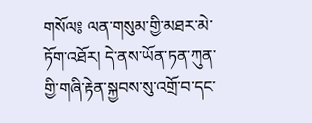གསོལ༔ ལན་གསུམ་གྱི་མཐར་མེ་ཏོག་འཐོར། དེ་ནས་ཡོན་ཏན་ཀུན་གྱི་གཞི་རྟེན་སྐྱབས་སུ་འགྲོ་བ་དང་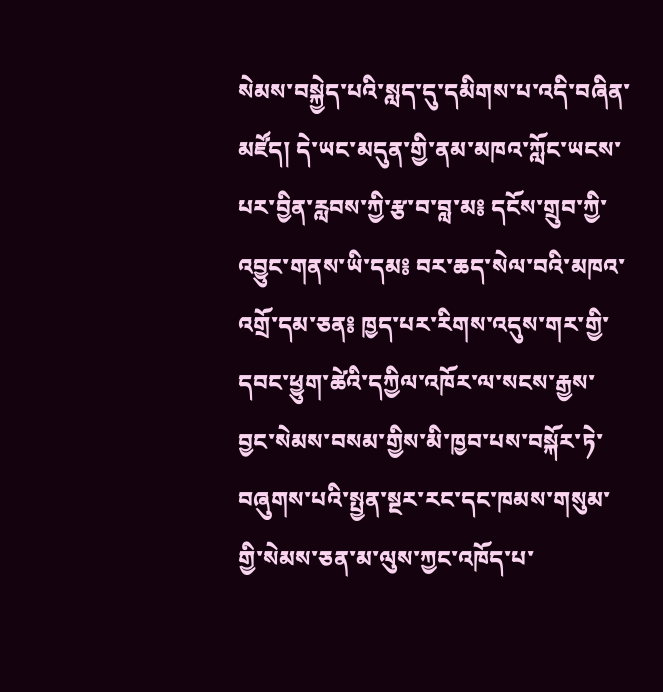སེམས་བསྐྱེད་པའི་སླད་དུ་དམིགས་པ་འདི་བཞིན་མཛོད། དེ་ཡང་མདུན་གྱི་ནམ་མཁའ་ཀློང་ཡངས་པར་བྱིན་རླབས་ཀྱི་རྩ་བ་བླ་མ༔ དངོས་གྲུབ་ཀྱི་འབྱུང་གནས་ཡི་དམ༔ བར་ཆད་སེལ་བའི་མཁའ་འགྲོ་དམ་ཅན༔ ཁྱད་པར་རིགས་འདུས་གར་གྱི་དབང་ཕྱུག་ཚེའི་དཀྱིལ་འཁོར་ལ་སངས་རྒྱས་བྱང་སེམས་བསམ་གྱིས་མི་ཁྱབ་པས་བསྐོར་ཏེ་བཞུགས་པའི་སྤྱན་སྔར་རང་དང་ཁམས་གསུམ་གྱི་སེམས་ཅན་མ་ལུས་ཀྱང་འཁོད་པ་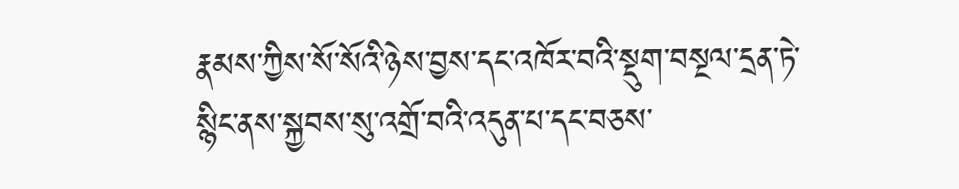རྣམས་ཀྱིས་སོ་སོའི་ཉེས་བྱས་དང་འཁོར་བའི་སྡུག་བསྔལ་དྲན་ཏེ་སྙིང་ནས་སྐྱབས་སུ་འགྲོ་བའི་འདུན་པ་དང་བཅས་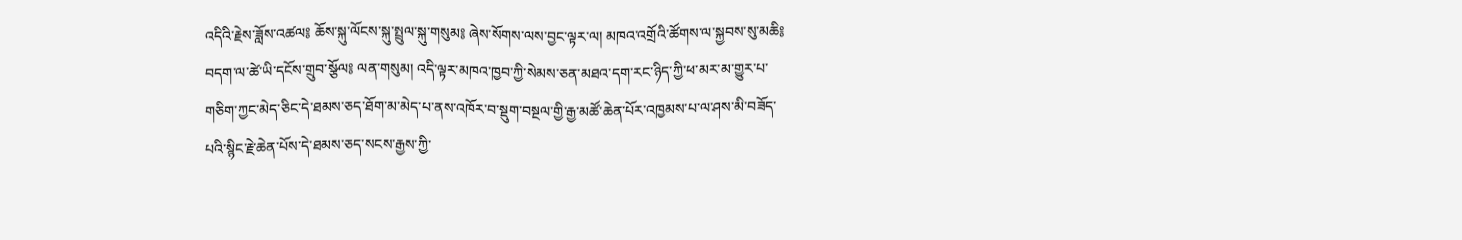འདིའི་རྗེས་ཟློས་འཚལ༔ ཆོས་སྐུ་ལོངས་སྐུ་སྤྲུལ་སྐུ་གསུམ༔ ཞེས་སོགས་ལས་བྱང་ལྟར་ལ། མཁའ་འགྲོའི་ཚོགས་ལ་སྐྱབས་སུ་མཆི༔ བདག་ལ་ཚེ་ཡི་དངོས་གྲུབ་སྩོལ༔ ལན་གསུམ། འདི་ལྟར་མཁའ་ཁྱབ་ཀྱི་སེམས་ཅན་མཐའ་དག་རང་ཉིད་ཀྱི་ཕ་མར་མ་གྱུར་པ་གཅིག་ཀྱང་མེད་ཅིང་དེ་ཐམས་ཅད་ཐོག་མ་མེད་པ་ནས་འཁོར་བ་སྡུག་བསྔལ་གྱི་རྒྱ་མཚོ་ཆེན་པོར་འཁྱམས་པ་ལ་ཤས་མི་བཟོད་པའི་སྙིང་རྗེ་ཆེན་པོས་དེ་ཐམས་ཅད་སངས་རྒྱས་ཀྱི་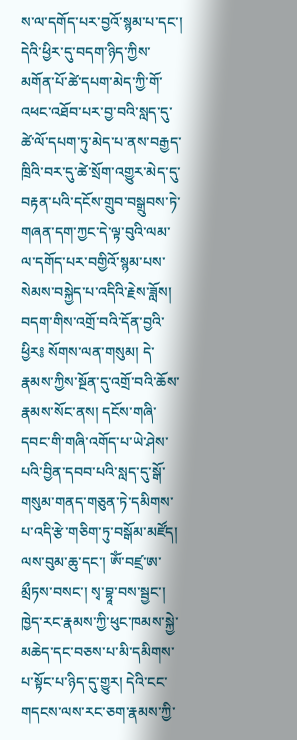ས་ལ་དགོད་པར་བྱའོ་སྙམ་པ་དང་། དེའི་ཕྱིར་དུ་བདག་ཉིད་ཀྱིས་མགོན་པོ་ཚེ་དཔག་མེད་ཀྱི་གོ་འཕང་འཐོབ་པར་བྱ་བའི་སླད་དུ་ཚེ་ལོ་དཔག་ཏུ་མེད་པ་ནས་བརྒྱད་ཁྲིའི་བར་དུ་ཚེ་སྲོག་འགྱུར་མེད་དུ་བརྟན་པའི་དངོས་གྲུབ་བསྒྲུབས་ཏེ་གཞན་དག་ཀྱང་དེ་ལྟ་བུའི་ལམ་ལ་དགོད་པར་བགྱིའོ་སྙམ་པས་སེམས་བསྐྱེད་པ་འདིའི་རྗེས་ཟློས། བདག་གིས་འགྲོ་བའི་དོན་བྱའི་ཕྱིར༔ སོགས་ལན་གསུམ། དེ་རྣམས་ཀྱིས་སྔོན་དུ་འགྲོ་བའི་ཆོས་རྣམས་སོང་ནས། དངོས་གཞི་དབང་གི་གཞི་འགོད་པ་ཡེ་ཤེས་པའི་བྱིན་དབབ་པའི་སླད་དུ་སྒོ་གསུམ་གནད་གཅུན་ཏེ་དམིགས་པ་འདི་རྩེ་གཅིག་ཏུ་བསྒོམ་མཛོད། ལས་བུམ་ཆུ་དང་། ཨོཾ་བཛྲ་ཨ་མྲྀཏས་བསང་། སྭ་བྷཱ་བས་སྦྱང་། ཁྱེད་རང་རྣམས་ཀྱི་ཕུང་ཁམས་སྐྱེ་མཆེད་དང་བཅས་པ་མི་དམིགས་པ་སྟོང་པ་ཉིད་དུ་གྱུར། དེའི་ངང་གདངས་ལས་རང་ཅག་རྣམས་ཀྱི་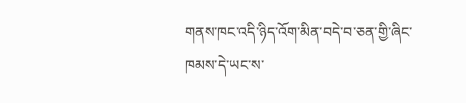གནས་ཁང་འདི་ཉིད་འོག་མིན་བདེ་བ་ཅན་གྱི་ཞིང་ཁམས་དེ་ཡང་ས་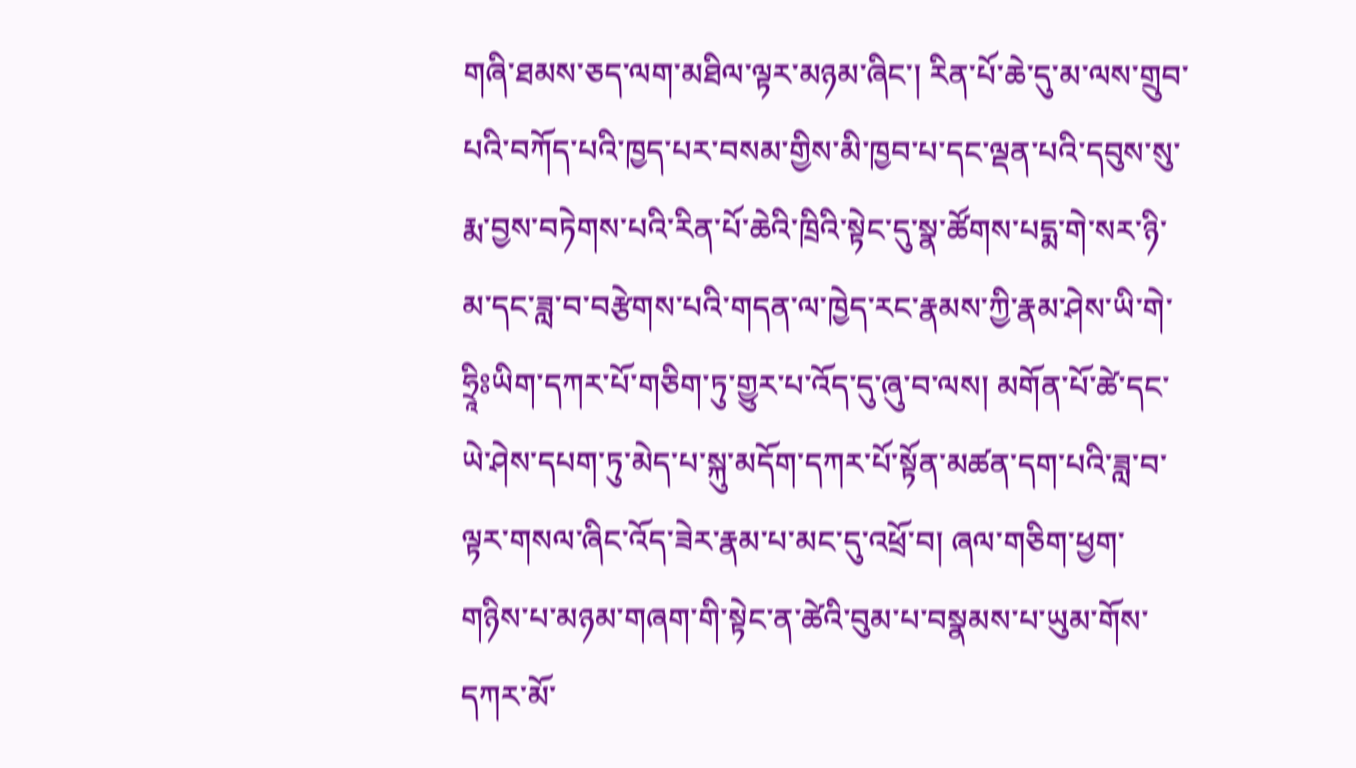གཞི་ཐམས་ཅད་ལག་མཐིལ་ལྟར་མཉམ་ཞིང་། རིན་པོ་ཆེ་དུ་མ་ལས་གྲུབ་པའི་བཀོད་པའི་ཁྱད་པར་བསམ་གྱིས་མི་ཁྱབ་པ་དང་ལྡན་པའི་དབུས་སུ་རྨ་བྱས་བཏེགས་པའི་རིན་པོ་ཆེའི་ཁྲིའི་སྟེང་དུ་སྣ་ཚོགས་པདྨ་གེ་སར་ཉི་མ་དང་ཟླ་བ་བརྩེགས་པའི་གདན་ལ་ཁྱེད་རང་རྣམས་ཀྱི་རྣམ་ཤེས་ཡི་གེ་ཧྲཱིཿཡིག་དཀར་པོ་གཅིག་ཏུ་གྱུར་པ་འོད་དུ་ཞུ་བ་ལས། མགོན་པོ་ཚེ་དང་ཡེ་ཤེས་དཔག་ཏུ་མེད་པ་སྐུ་མདོག་དཀར་པོ་སྟོན་མཚན་དག་པའི་ཟླ་བ་ལྟར་གསལ་ཞིང་འོད་ཟེར་རྣམ་པ་མང་དུ་འཕྲོ་བ། ཞལ་གཅིག་ཕྱག་གཉིས་པ་མཉམ་གཞག་གི་སྟེང་ན་ཚེའི་བུམ་པ་བསྣམས་པ་ཡུམ་གོས་དཀར་མོ་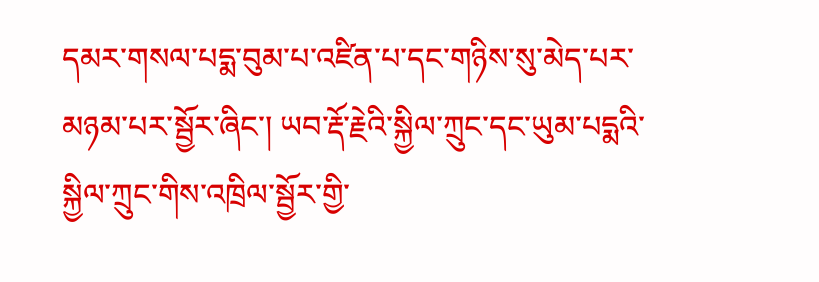དམར་གསལ་པདྨ་བུམ་པ་འཛིན་པ་དང་གཉིས་སུ་མེད་པར་མཉམ་པར་སྦྱོར་ཞིང་། ཡབ་རྡོ་རྗེའི་སྐྱིལ་ཀྲུང་དང་ཡུམ་པདྨའི་སྐྱིལ་ཀྲུང་གིས་འཁྲིལ་སྦྱོར་གྱི་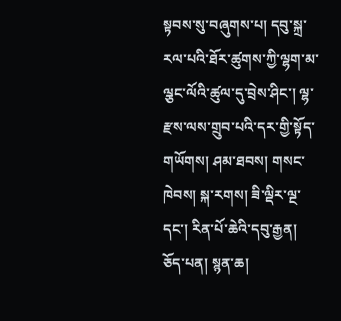སྟབས་སུ་བཞུགས་པ། དབུ་སྐྲ་རལ་པའི་ཐོར་ཚུགས་ཀྱི་ལྷག་མ་ལྕང་ལོའི་ཚུལ་དུ་བྲེས་ཤིང་། ལྷ་རྫས་ལས་གྲུབ་པའི་དར་གྱི་སྟོད་གཡོགས། ཤམ་ཐབས། གསང་ཁེབས། སྐ་རགས། ཟི་ལྡིར་ལྔ་དང་། རིན་པོ་ཆེའི་དབུ་རྒྱན། ཅོད་པན། སྙན་ཆ།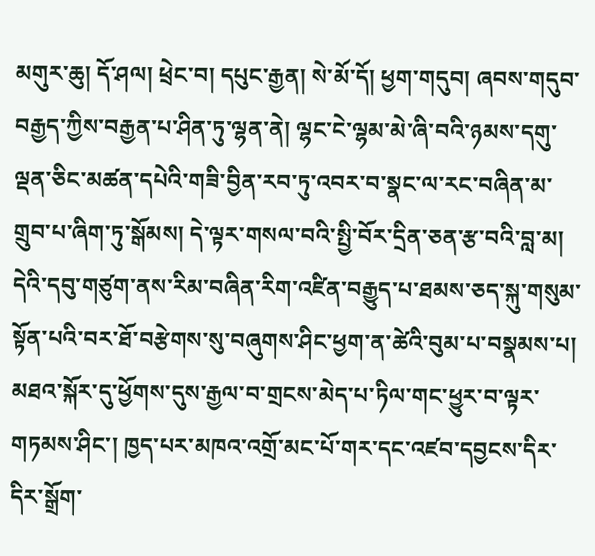མགུར་ཆུ། དོ་ཤལ། ཕྲེང་བ། དཔུང་རྒྱན། སེ་མོ་དོ། ཕྱག་གདུབ། ཞབས་གདུབ་བརྒྱད་ཀྱིས་བརྒྱན་པ་ཤིན་ཏུ་ལྷན་ནེ། ལྷང་ངེ་ལྷམ་མེ་ཞི་བའི་ཉམས་དགུ་ལྡན་ཅིང་མཚན་དཔེའི་གཟི་བྱིན་རབ་ཏུ་འབར་བ་སྣང་ལ་རང་བཞིན་མ་གྲུབ་པ་ཞིག་ཏུ་སྒོམས། དེ་ལྟར་གསལ་བའི་སྤྱི་བོར་དྲིན་ཅན་རྩ་བའི་བླ་མ། དེའི་དབུ་གཙུག་ནས་རིམ་བཞིན་རིག་འཛིན་བརྒྱུད་པ་ཐམས་ཅད་སྐུ་གསུམ་སྟོན་པའི་བར་ཐོ་བརྩེགས་སུ་བཞུགས་ཤིང་ཕྱག་ན་ཚེའི་བུམ་པ་བསྣམས་པ། མཐའ་སྐོར་དུ་ཕྱོགས་དུས་རྒྱལ་བ་གྲངས་མེད་པ་ཏིལ་གང་ཕྱུར་བ་ལྟར་གཏམས་ཤིང་། ཁྱད་པར་མཁའ་འགྲོ་མང་པོ་གར་དང་འཛབ་དབྱངས་དིར་དིར་སྒྲོག་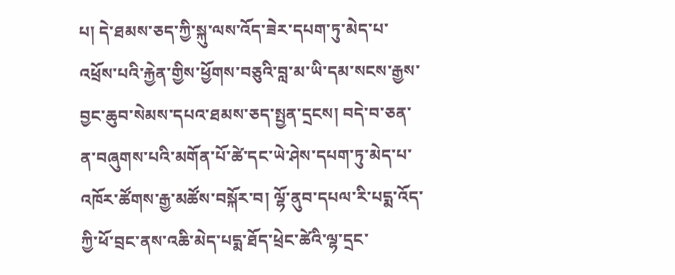པ། དེ་ཐམས་ཅད་ཀྱི་སྐུ་ལས་འོད་ཟེར་དཔག་ཏུ་མེད་པ་འཕྲོས་པའི་རྐྱེན་གྱིས་ཕྱོགས་བཅུའི་བླ་མ་ཡི་དམ་སངས་རྒྱས་བྱང་ཆུབ་སེམས་དཔའ་ཐམས་ཅད་སྤྱན་དྲངས། བདེ་བ་ཅན་ན་བཞུགས་པའི་མགོན་པོ་ཚེ་དང་ཡེ་ཤེས་དཔག་ཏུ་མེད་པ་འཁོར་ཚོགས་རྒྱ་མཚོས་བསྐོར་བ། ལྷོ་ནུབ་དཔལ་རི་པདྨ་འོད་ཀྱི་ཕོ་བྲང་ནས་འཆི་མེད་པདྨ་ཐོད་ཕྲེང་ཚེའི་ལྷ་དྲང་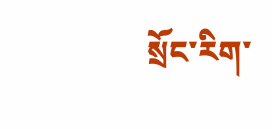སྲོང་རིག་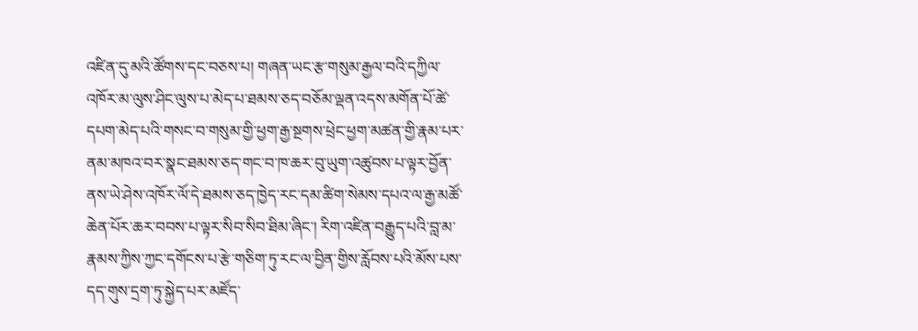འཛིན་དུ་མའི་ཚོགས་དང་བཅས་པ། གཞན་ཡང་རྩ་གསུམ་རྒྱལ་བའི་དཀྱིལ་འཁོར་མ་ལུས་ཤིང་ལུས་པ་མེད་པ་ཐམས་ཅད་བཅོམ་ལྡན་འདས་མགོན་པོ་ཚེ་དཔག་མེད་པའི་གསང་བ་གསུམ་གྱི་ཕྱག་རྒྱ་སྔགས་ཕྲེང་ཕྱག་མཚན་གྱི་རྣམ་པར་ནམ་མཁའ་བར་སྣང་ཐམས་ཅད་གང་བ་ཁ་ཆར་བུ་ཡུག་འཚུབས་པ་ལྟར་བྱོན་ནས་ཡེ་ཤེས་འཁོར་ལོ་དེ་ཐམས་ཅད་ཁྱེད་རང་དམ་ཚིག་སེམས་དཔའ་ལ་རྒྱ་མཚོ་ཆེན་པོར་ཆར་བབས་པ་ལྟར་སིབ་སིབ་ཐིམ་ཞིང་། རིག་འཛིན་བརྒྱུད་པའི་བླ་མ་རྣམས་ཀྱིས་ཀྱང་དགོངས་པ་རྩེ་གཅིག་ཏུ་རང་ལ་བྱིན་གྱིས་རློབས་པའི་མོས་པས་དད་གུས་དྲག་ཏུ་སྐྱེད་པར་མཛོད་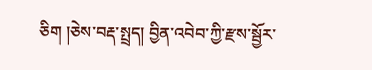ཅིག །ཅེས་བརྡ་སྤྲད། བྱིན་འབེབ་ཀྱི་རྫས་སྦྱོར་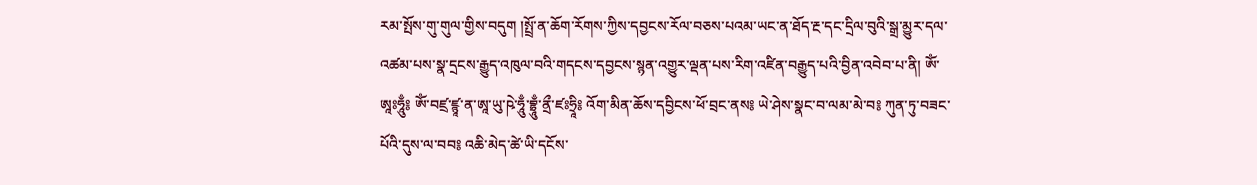རམ་སྤོས་གུ་གུལ་གྱིས་བདུག །སྤྲོ་ན་ཆོག་རོགས་ཀྱིས་དབྱངས་རོལ་བཅས་པའམ་ཡང་ན་ཐོད་རྔ་དང་དྲིལ་བུའི་སྒྲ་མྱུར་དལ་འཚམ་པས་སྣ་དྲངས་རྒྱུད་འཁུལ་བའི་གདངས་དབྱངས་སྙན་འགྱུར་ལྡན་པས་རིག་འཛིན་བརྒྱུད་པའི་བྱིན་འབེབ་པ་ནི། ཨོཾ་ཨཱཿཧཱུྃ༔ ཨོཾ་བཛྲ་ཛྙཱ་ན་ཨཱ་ཡུ་ཥེ་ཧཱུྃ་བྷྲཱུྃ་ནྲྀ་ཛཿཧྲཱི༔ འོག་མིན་ཆོས་དབྱིངས་ཕོ་བྲང་ནས༔ ཡེ་ཤེས་སྣང་བ་ལམ་མེ་བ༔ ཀུན་ཏུ་བཟང་པོའི་དུས་ལ་བབ༔ འཆི་མེད་ཚེ་ཡི་དངོས་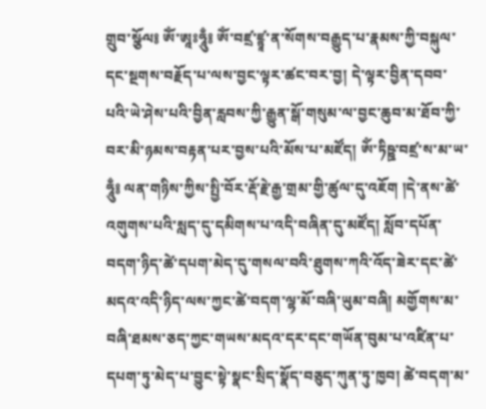གྲུབ་སྩོལ༔ ཨོཾ་ཨཱཿཧཱུྃ༔ ཨོཾ་བཛྲ་ཛྙཱ་ན་སོགས་བརྒྱུད་པ་རྣམས་ཀྱི་བསྐུལ་དང་སྔགས་བརྗོད་པ་ལས་བྱང་ལྟར་ཚང་བར་བྱ། དེ་ལྟར་བྱིན་དབབ་པའི་ཡེ་ཤེས་པའི་བྱིན་རླབས་ཀྱི་རྒྱུན་སྒོ་གསུམ་ལ་བྱང་ཆུབ་མ་ཐོབ་ཀྱི་བར་མི་ཉམས་བརྟན་པར་བྱས་པའི་མོས་པ་མཛོད། ཨོཾ་ཏིཥྛ་བཛྲ་ས་མ་ཡ་ཧཱུྃ༔ ལན་གཉིས་ཀྱིས་སྤྱི་བོར་རྡོ་རྗེ་རྒྱ་གྲམ་གྱི་ཚུལ་དུ་འཇོག །དེ་ནས་ཚེ་འགུགས་པའི་སླད་དུ་དམིགས་པ་འདི་བཞིན་དུ་མཛོད། སློབ་དཔོན་བདག་ཉིད་ཚེ་དཔག་མེད་དུ་གསལ་བའི་ཐུགས་ཀའི་འོད་ཟེར་དང་ཚེ་མདའ་འདི་ཉིད་ལས་ཀྱང་ཚེ་བདག་ལྷ་མོ་བཞི་ཡུམ་བཞི། མགྱོགས་མ་བཞི་ཐམས་ཅད་ཀྱང་གཡས་མདའ་དར་དང་གཡོན་བུམ་པ་འཛིན་པ་དཔག་ཏུ་མེད་པ་བྱུང་སྟེ་སྣང་སྲིད་སྣོད་བཅུད་ཀུན་ཏུ་ཁྱབ། ཚེ་བདག་མ་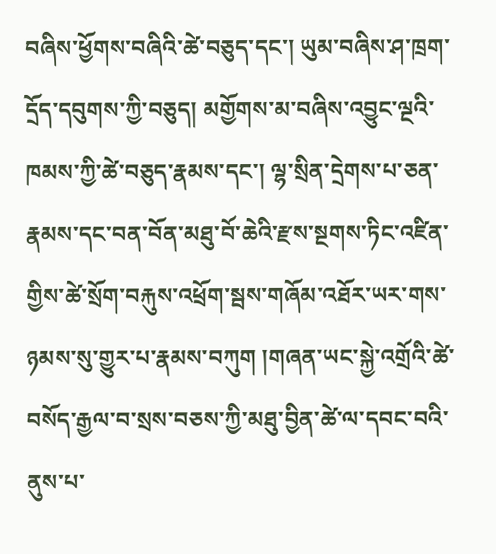བཞིས་ཕྱོགས་བཞིའི་ཚེ་བཅུད་དང་། ཡུམ་བཞིས་ཤ་ཁྲག་དྲོད་དབུགས་ཀྱི་བཅུད། མགྱོགས་མ་བཞིས་འབྱུང་ལྔའི་ཁམས་ཀྱི་ཚེ་བཅུད་རྣམས་དང་། ལྷ་སྲིན་དྲེགས་པ་ཅན་རྣམས་དང་བན་བོན་མཐུ་བོ་ཆེའི་རྫས་སྔགས་ཏིང་འཛིན་གྱིས་ཚེ་སྲོག་བརྐུས་འཕྲོག་སྦས་གཞོམ་འཐོར་ཡར་གས་ཉམས་སུ་གྱུར་པ་རྣམས་བཀུག །གཞན་ཡང་སྐྱེ་འགྲོའི་ཚེ་བསོད་རྒྱལ་བ་སྲས་བཅས་ཀྱི་མཐུ་བྱིན་ཚེ་ལ་དབང་བའི་ནུས་པ་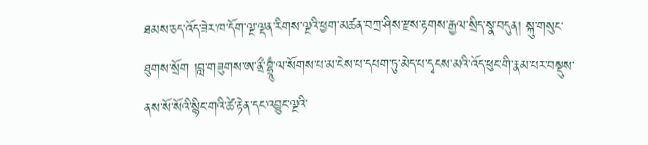ཐམས་ཅད་འོད་ཟེར་ཁ་དོག་ལྔ་ལྡན་རིགས་ལྔའི་ཕྱག་མཚན་བཀྲ་ཤིས་རྫས་རྟགས་རྒྱལ་སྲིད་སྣ་བདུན། སྐུ་གསུང་ཐུགས་སྲོག །བླ་གཟུགས་ཨ་ནྲྀ་བྷྲཱུྃ་ལ་སོགས་པ་མ་ངེས་པ་དཔག་ཏུ་མེད་པ་དྭངས་མའི་འོད་ཕུང་གི་རྣམ་པར་བསྡུས་ནས་སོ་སོའི་སྙིང་གའི་ཚེ་རྟེན་དང་འབྱུང་ལྔའི་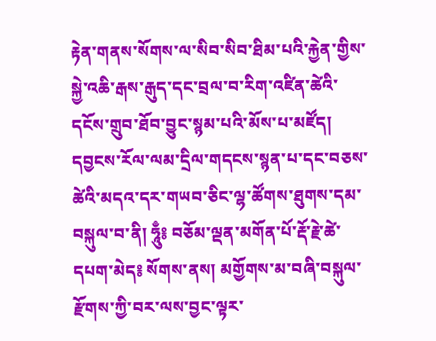རྟེན་གནས་སོགས་ལ་སིབ་སིབ་ཐིམ་པའི་རྐྱེན་གྱིས་སྐྱེ་འཆི་རྒས་རྒུད་དང་བྲལ་བ་རིག་འཛིན་ཚེའི་དངོས་གྲུབ་ཐོབ་བྱུང་སྙམ་པའི་མོས་པ་མཛོད། དབྱངས་རོལ་ལམ་དྲིལ་གདངས་སྙན་པ་དང་བཅས་ཚེའི་མདའ་དར་གཡབ་ཅིང་ལྷ་ཚོགས་ཐུགས་དམ་བསྐུལ་བ་ནི། ཧཱུྃ༔ བཅོམ་ལྡན་མགོན་པོ་རྡོ་རྗེ་ཚེ་དཔག་མེད༔ སོགས་ནས། མགྱོགས་མ་བཞི་བསྐུལ་རྫོགས་ཀྱི་བར་ལས་བྱང་ལྟར་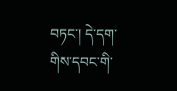བཏང་། དེ་དག་གིས་དབང་གི་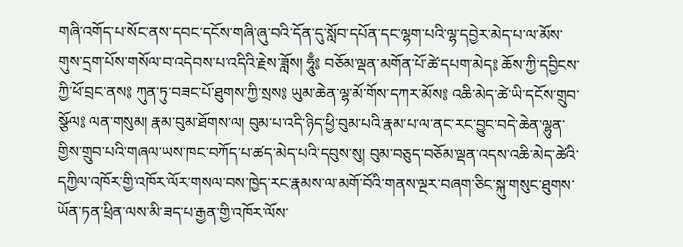གཞི་འགོད་པ་སོང་ནས་དབང་དངོས་གཞི་ཞུ་བའི་དོན་དུ་སློབ་དཔོན་དང་ལྷག་པའི་ལྷ་དབྱེར་མེད་པ་ལ་མོས་གུས་དྲག་པོས་གསོལ་བ་འདེབས་པ་འདིའི་རྗེས་ཟློས། ཧཱུྃ༔ བཅོམ་ལྡན་མགོན་པོ་ཚེ་དཔག་མེད༔ ཆོས་ཀྱི་དབྱིངས་ཀྱི་ཕོ་བྲང་ནས༔ ཀུན་ཏུ་བཟང་པོ་ཐུགས་ཀྱི་སྲས༔ ཡུམ་ཆེན་ལྷ་མོ་གོས་དཀར་མོས༔ འཆི་མེད་ཚེ་ཡི་དངོས་གྲུབ་སྩོལ༔ ལན་གསུམ། རྣམ་བུམ་ཐོགས་ལ། བུམ་པ་འདི་ཉིད་ཕྱི་བུམ་པའི་རྣམ་པ་ལ་ནང་རང་བྱུང་བདེ་ཆེན་ལྷུན་གྱིས་གྲུབ་པའི་གཞལ་ཡས་ཁང་བཀོད་པ་ཚད་མེད་པའི་དབུས་སུ། བུམ་བཅུད་བཅོམ་ལྡན་འདས་འཆི་མེད་ཚེའི་དཀྱིལ་འཁོར་གྱི་འཁོར་ལོར་གསལ་བས་ཁྱེད་རང་རྣམས་ལ་མགོ་བོའི་གནས་ལྔར་བཞག་ཅིང་སྐུ་གསུང་ཐུགས་ཡོན་ཏན་ཕྲིན་ལས་མི་ཟད་པ་རྒྱན་གྱི་འཁོར་ལོས་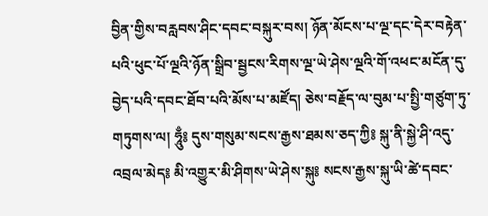བྱིན་གྱིས་བརླབས་ཤིང་དབང་བསྐུར་བས། ཉོན་མོངས་པ་ལྔ་དང་དེར་བརྟེན་པའི་ཕུང་པོ་ལྔའི་ཉོན་སྒྲིབ་སྦྱངས་རིགས་ལྔ་ཡེ་ཤེས་ལྔའི་གོ་འཕང་མངོན་དུ་བྱེད་པའི་དབང་ཐོབ་པའི་མོས་པ་མཛོད། ཅེས་བརྗོད་ལ་བུམ་པ་སྤྱི་གཙུག་ཏུ་གཏུགས་ལ། ཧཱུྃ༔ དུས་གསུམ་སངས་རྒྱས་ཐམས་ཅད་ཀྱི༔ སྐུ་ནི་སྐྱེ་ཤི་འདུ་འབྲལ་མེད༔ མི་འགྱུར་མི་ཤིགས་ཡེ་ཤེས་སྐུ༔ སངས་རྒྱས་སྐུ་ཡི་ཚེ་དབང་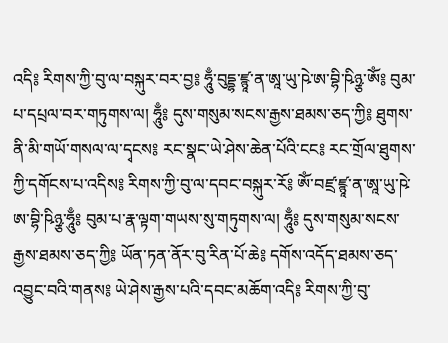འདི༔ རིགས་ཀྱི་བུ་ལ་བསྐུར་བར་བྱ༔ ཧཱུྃ་བུདྡྷ་ཛྙཱ་ན་ཨཱ་ཡུ་ཥེ་ཨ་བྷི་ཥིཉྩ་ཨོཾ༔ བུམ་པ་དཔྲལ་བར་གཏུགས་ལ། ཧཱུྃ༔ དུས་གསུམ་སངས་རྒྱས་ཐམས་ཅད་ཀྱི༔ ཐུགས་ནི་མི་གཡོ་གསལ་ལ་དྭངས༔ རང་སྣང་ཡེ་ཤེས་ཆེན་པོའི་ངང༔ རང་གྲོལ་ཐུགས་ཀྱི་དགོངས་པ་འདིས༔ རིགས་ཀྱི་བུ་ལ་དབང་བསྐུར་རོ༔ ཨོཾ་བཛྲ་ཛྙཱ་ན་ཨཱ་ཡུ་ཥེ་ཨ་བྷི་ཥིཉྩ་ཧཱུྃ༔ བུམ་པ་རྣ་ལྟག་གཡས་སུ་གཏུགས་ལ། ཧཱུྃ༔ དུས་གསུམ་སངས་རྒྱས་ཐམས་ཅད་ཀྱི༔ ཡོན་ཏན་ནོར་བུ་རིན་པོ་ཆེ༔ དགོས་འདོད་ཐམས་ཅད་འབྱུང་བའི་གནས༔ ཡེ་ཤེས་རྒྱས་པའི་དབང་མཆོག་འདི༔ རིགས་ཀྱི་བུ་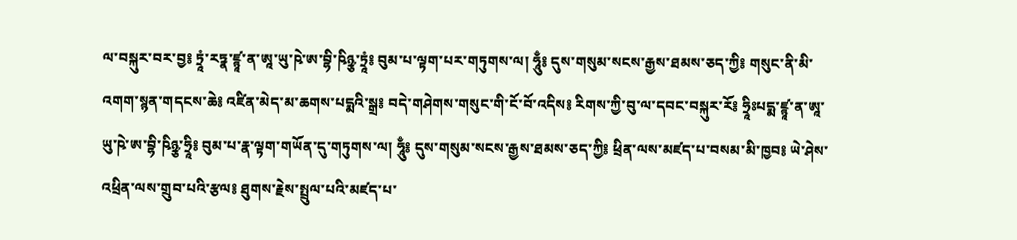ལ་བསྐུར་བར་བྱ༔ ཏྲཱཾ་རཏྣ་ཛྙཱ་ན་ཨཱ་ཡུ་ཥེ་ཨ་བྷི་ཥིཉྩ་ཏྲཱཾ༔ བུམ་པ་ལྟག་པར་གཏུགས་ལ། ཧཱུྃ༔ དུས་གསུམ་སངས་རྒྱས་ཐམས་ཅད་ཀྱི༔ གསུང་ནི་མི་འགག་སྙན་གདངས་ཆེ༔ འཛིན་མེད་མ་ཆགས་པདྨའི་སྒྲ༔ བདེ་གཤེགས་གསུང་གི་ངོ་བོ་འདིས༔ རིགས་ཀྱི་བུ་ལ་དབང་བསྐུར་རོ༔ ཧྲཱིཿཔདྨ་ཛྙཱ་ན་ཨཱ་ཡུ་ཥེ་ཨ་བྷི་ཥིཉྩ་ཧྲཱི༔ བུམ་པ་རྣ་ལྟག་གཡོན་དུ་གཏུགས་ལ། ཧཱུྃ༔ དུས་གསུམ་སངས་རྒྱས་ཐམས་ཅད་ཀྱི༔ ཕྲིན་ལས་མཛད་པ་བསམ་མི་ཁྱབ༔ ཡེ་ཤེས་འཕྲིན་ལས་གྲུབ་པའི་རྩལ༔ ཐུགས་རྗེས་སྤྲུལ་པའི་མཛད་པ་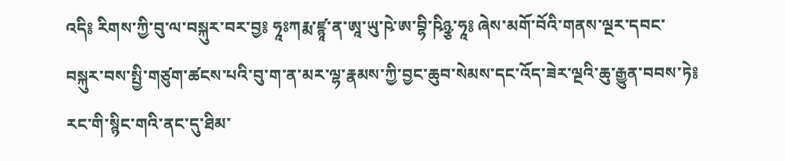འདི༔ རིགས་ཀྱི་བུ་ལ་བསྐུར་བར་བྱ༔ ཧཱཿཀརྨ་ཛྙཱ་ན་ཨཱ་ཡུ་ཥེ་ཨ་བྷི་ཥིཉྩ་ཧཱ༔ ཞེས་མགོ་བོའི་གནས་ལྔར་དབང་བསྐུར་བས་སྤྱི་གཙུག་ཚངས་པའི་བུ་ག་ན་མར་ལྷ་རྣམས་ཀྱི་བྱང་ཆུབ་སེམས་དང་འོད་ཟེར་ལྔའི་ཆུ་རྒྱུན་བབས་ཏེ༔ རང་གི་སྙིང་གའི་ནང་དུ་ཐིམ་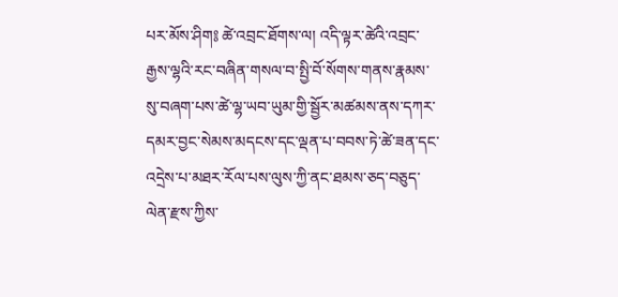པར་མོས་ཤིག༔ ཚེ་འབྲང་ཐོགས་ལ། འདི་ལྟར་ཚེའི་འབྲང་རྒྱས་ལྷའི་རང་བཞིན་གསལ་བ་སྤྱི་བོ་སོགས་གནས་རྣམས་སུ་བཞག་པས་ཚེ་ལྷ་ཡབ་ཡུམ་གྱི་སྦྱོར་མཚམས་ནས་དཀར་དམར་བྱང་སེམས་མདངས་དང་ལྡན་པ་བབས་ཏེ་ཚེ་ཟན་དང་འདྲེས་པ་མཐར་རོལ་པས་ལུས་ཀྱི་ནང་ཐམས་ཅད་བཅུད་ལེན་རྫས་ཀྱིས་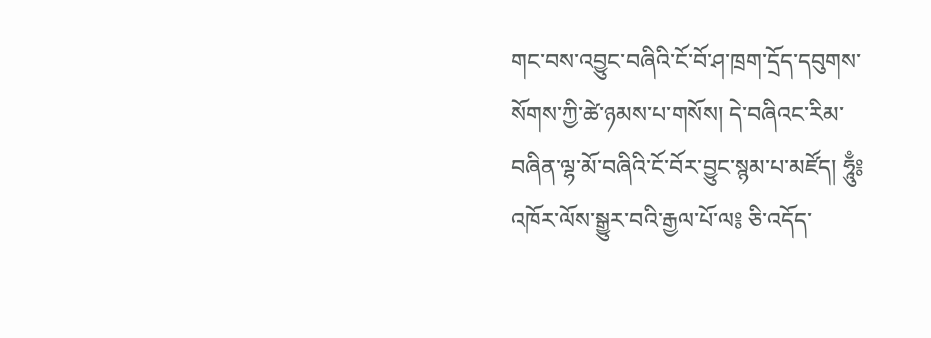གང་བས་འབྱུང་བཞིའི་ངོ་བོ་ཤ་ཁྲག་དྲོད་དབུགས་སོགས་ཀྱི་ཚེ་ཉམས་པ་གསོས། དེ་བཞིའང་རིམ་བཞིན་ལྷ་མོ་བཞིའི་ངོ་བོར་བྱུང་སྙམ་པ་མཛོད། ཧཱུྃ༔ འཁོར་ལོས་སྒྱུར་བའི་རྒྱལ་པོ་ལ༔ ཅི་འདོད་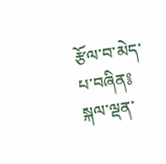རྩོལ་བ་མེད་པ་བཞིན༔ སྐལ་ལྡན་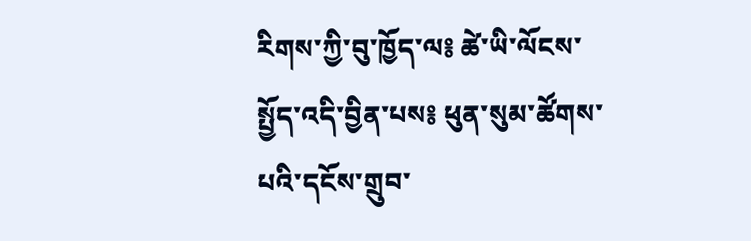རིགས་ཀྱི་བུ་ཁྱོད་ལ༔ ཚེ་ཡི་ལོངས་སྤྱོད་འདི་བྱིན་པས༔ ཕུན་སུམ་ཚོགས་པའི་དངོས་གྲུབ་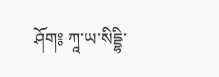ཤོག༔ ཀཱ་ཡ་སིདྡྷི་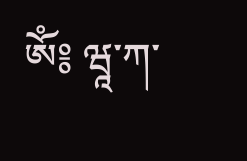ཨོཾ༔ ཝཱ་ཀ་